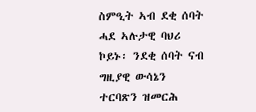ስምዒት ኣብ ደቂ ሰባት ሓደ ኣሉታዊ ባህሪ ኮይኑ፡ ንደቂ ሰባት ናብ ግዚያዊ ውሳኔን ተርባጽን ዝመርሕ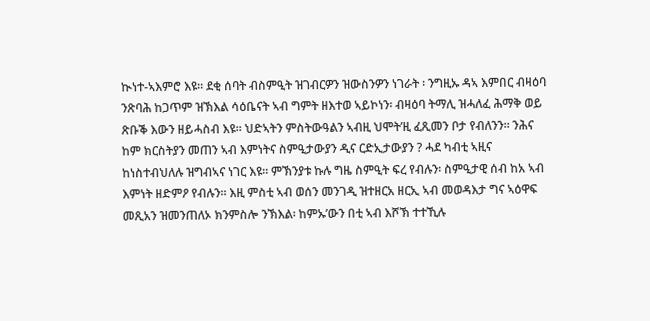ኲነተ-ኣእምሮ እዩ። ደቂ ሰባት ብስምዒት ዝገብርዎን ዝውስንዎን ነገራት ፡ ንግዚኡ ዳኣ እምበር ብዛዕባ ንጽባሕ ከጋጥም ዝኽእል ሳዕቤናት ኣብ ግምት ዘእተወ ኣይኮነን፡ ብዛዕባ ትማሊ ዝሓለፈ ሕማቅ ወይ ጽቡቕ እውን ዘይሓስብ እዩ። ህድኣትን ምስትውዓልን ኣብዚ ህሞት’ዚ ፈጺመን ቦታ የብለንን። ንሕና ከም ክርስትያን መጠን ኣብ እምነትና ስምዒታውያን ዲና ርድኢታውያን ? ሓደ ካብቲ ኣዚና ከነስተብህለሉ ዝግብኣና ነገር እዩ። ምኽንያቱ ኩሉ ግዜ ስምዒት ፍረ የብሉን፡ ስምዒታዊ ሰብ ከአ ኣብ እምነት ዘድምዖ የብሉን። እዚ ምስቲ ኣብ ወሰን መንገዲ ዝተዘርአ ዘርኢ ኣብ መወዳእታ ግና ኣዕዋፍ መጺአን ዝመንጠለኦ ክንምስሎ ንኽእል፡ ከምኡ’ውን በቲ ኣብ እሾኽ ተተኺሉ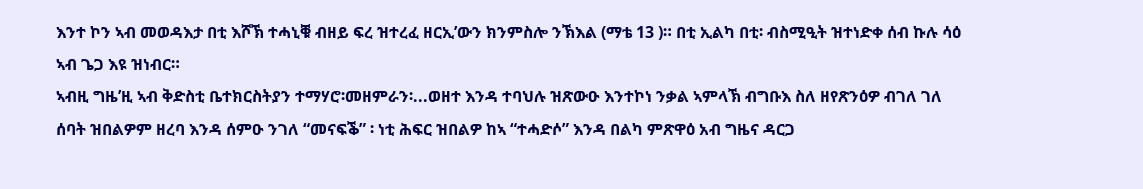እንተ ኮን ኣብ መወዳእታ በቲ እሾኽ ተሓኒቑ ብዘይ ፍረ ዝተረፈ ዘርኢ’ውን ክንምስሎ ንኽእል (ማቴ 13 )። በቲ ኢልካ በቲ፡ ብስሚዒት ዝተነድቀ ሰብ ኩሉ ሳዕ ኣብ ጌጋ እዩ ዝነብር።
ኣብዚ ግዜ’ዚ ኣብ ቅድስቲ ቤተክርስትያን ተማሃሮ፡መዘምራን፡...ወዘተ እንዳ ተባህሉ ዝጽውዑ እንተኮነ ንቃል ኣምላኽ ብግቡእ ስለ ዘየጽንዕዎ ብገለ ገለ ሰባት ዝበልዎም ዘረባ እንዳ ሰምዑ ንገለ “መናፍቕ” ፡ ነቲ ሕፍር ዝበልዎ ከኣ “ተሓድሶ” እንዳ በልካ ምጽዋዕ አብ ግዜና ዳርጋ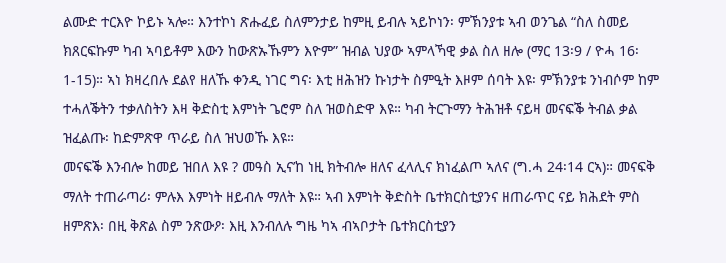ልሙድ ተርእዮ ኮይኑ ኣሎ። እንተኮነ ጽሑፈይ ስለምንታይ ከምዚ ይብሉ ኣይኮነን፡ ምኽንያቱ ኣብ ወንጌል “ስለ ስመይ ክጸርፍኩም ካብ ኣባይቶም እውን ከውጽኡኹምን እዮም” ዝብል ህያው ኣምላኻዊ ቃል ስለ ዘሎ (ማር 13፡9 / ዮሓ 16፡1-15)። ኣነ ክዛረበሉ ደልየ ዘለኹ ቀንዲ ነገር ግና፡ እቲ ዘሕዝን ኩነታት ስምዒት እዞም ሰባት እዩ፡ ምኽንያቱ ንነብሶም ከም ተሓለቕትን ተቃለስትን እዛ ቅድስቲ እምነት ጌሮም ስለ ዝወስድዋ እዩ። ካብ ትርጉማን ትሕዝቶ ናይዛ መናፍቕ ትብል ቃል ዝፈልጡ፡ ከድምጽዋ ጥራይ ስለ ዝህወኹ እዩ።
መናፍቕ እንብሎ ከመይ ዝበለ እዩ ? መዓስ ኢና’ከ ነዚ ክትብሎ ዘለና ፈላሊና ክነፈልጦ ኣለና (ግ.ሓ 24፡14 ርኣ)። መናፍቅ ማለት ተጠራጣሪ፡ ምሉእ እምነት ዘይብሉ ማለት እዩ። ኣብ እምነት ቅድስት ቤተክርስቲያንና ዘጠራጥር ናይ ክሕደት ምስ ዘምጽእ፡ በዚ ቅጽል ስም ንጽውዖ፡ እዚ እንብለሉ ግዜ ካኣ ብኣቦታት ቤተክርስቲያን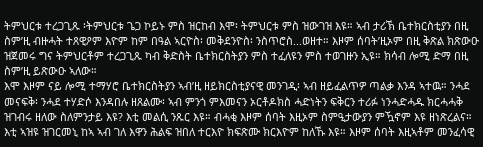ትምህርቱ ተረጋጊጹ ፡ትምህርቱ ጌጋ ኮይኑ ምስ ዝርከብ እሞ፡ ትምህርቱ ምስ ዝውገዝ እዩ። ኣብ ታሪኽ ቤተክርስቲያን በዚ ስም’ዚ ብዙሓት ተጸዊዖም እዮም ከም በዓል ኣርዮስ፡ መቅደንዮስ፡ ንስጥሮስ...ወዘተ። እዞም ሰባት’ዚኦም በዚ ቅጽል ክጽውዑ ዝጀመሩ ግና ትምህርቶም ተረጋጊጹ ካብ ቅድስት ቤተክርስትያን ምስ ተፈለዩን ምስ ተወገዙን ኢዩ። ክሳብ ሎሚ ድማ በዚ ስም’ዚ ይጽውዑ ኣለው።
እሞ እዞም ናይ ሎሚ ተማሃሮ ቤተክርስትያን ኣብ’ዚ ዘይክርስቲያናዊ መንገዲ፡ ኣብ ዘይፈልጥዎ ጣልቃ እንዳ ኣተዉ። ንሓደ መናፍቅ፡ ንሓደ ተሃድሶ እንዳበሉ ዘጸልሙ፡ ኣብ ምንጎ ምእመናን ኦርቶዶክስ ሓድነትን ፍቅርን ተሪፉ ነንሓድሓዱ ክርሓሓቅ ዝገብሩ ዘለው ስለምንታይ እዩ? እቲ መልሲ ንጹር እዩ። ብሓቂ እዞም ሰባት እዚኦም ስምዒታውያን ምዃኖም እዩ ዘነጽረልና። እቲ ኣዝዩ ዝገርመኒ ከኣ ኣብ ገለ እዋን ሕልፍ ዝበለ ተርእዮ ክፍጽሙ ክርእዮም ከለኹ እዩ። እዞም ሰባት እዚኣቶም መንፈሳዊ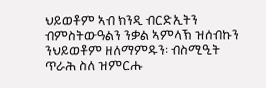ህይወቶም ኣብ ክንዲ ብርድኢትን ብምስትውዓልን ንቃል ኣምላኽ ዝሰብኩን ንህይወቶም ዘለማምዱን፡ ብስሚዒት ጥራሕ ስለ ዝምርሑ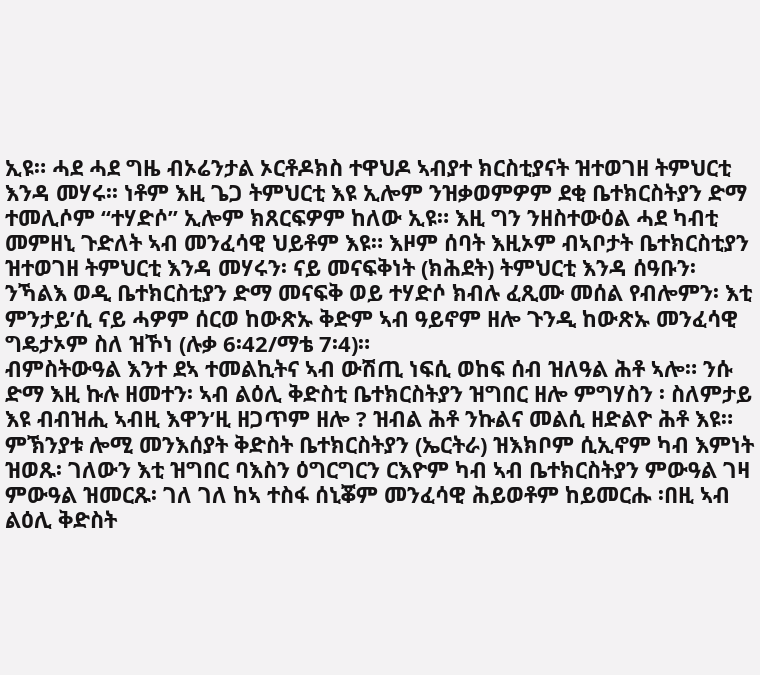ኢዩ። ሓደ ሓደ ግዜ ብኦሬንታል ኦርቶዶክስ ተዋህዶ ኣብያተ ክርስቲያናት ዝተወገዘ ትምህርቲ እንዳ መሃሩ፡፡ ነቶም እዚ ጌጋ ትምህርቲ እዩ ኢሎም ንዝቃወምዎም ደቂ ቤተክርስትያን ድማ ተመሊሶም “ተሃድሶ” ኢሎም ክጸርፍዎም ከለው ኢዩ። እዚ ግን ንዘስተውዕል ሓደ ካብቲ መምዘኒ ጉድለት ኣብ መንፈሳዊ ህይቶም እዩ። እዞም ሰባት እዚኦም ብኣቦታት ቤተክርስቲያን ዝተወገዘ ትምህርቲ እንዳ መሃሩን፡ ናይ መናፍቅነት (ክሕደት) ትምህርቲ እንዳ ሰዓቡን፡ ንኻልእ ወዲ ቤተክርስቲያን ድማ መናፍቅ ወይ ተሃድሶ ክብሉ ፈጺሙ መሰል የብሎምን፡ እቲ ምንታይ’ሲ ናይ ሓዎም ሰርወ ከውጽኡ ቅድም ኣብ ዓይኖም ዘሎ ጉንዲ ከውጽኡ መንፈሳዊ ግዴታኦም ስለ ዝኾነ (ሉቃ 6፡42/ማቴ 7፡4)።
ብምስትውዓል እንተ ደኣ ተመልኪትና ኣብ ውሽጢ ነፍሲ ወከፍ ሰብ ዝለዓል ሕቶ ኣሎ። ንሱ ድማ እዚ ኩሉ ዘመተን፡ ኣብ ልዕሊ ቅድስቲ ቤተክርስትያን ዝግበር ዘሎ ምግሃስን ፡ ስለምታይ እዩ ብብዝሒ ኣብዚ እዋን’ዚ ዘጋጥም ዘሎ ? ዝብል ሕቶ ንኩልና መልሲ ዘድልዮ ሕቶ እዩ። ምኽንያቱ ሎሚ መንእሰያት ቅድስት ቤተክርስትያን (ኤርትራ) ዝእክቦም ሲኢኖም ካብ እምነት ዝወጹ፡ ገለውን እቲ ዝግበር ባእስን ዕግርግርን ርእዮም ካብ ኣብ ቤተክርስትያን ምውዓል ገዛ ምውዓል ዝመርጹ፡ ገለ ገለ ከኣ ተስፋ ሰኒቖም መንፈሳዊ ሕይወቶም ከይመርሑ ፡በዚ ኣብ ልዕሊ ቅድስት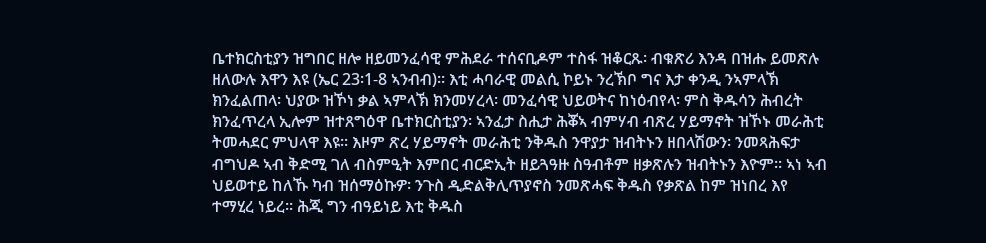ቤተክርስቲያን ዝግበር ዘሎ ዘይመንፈሳዊ ምሕደራ ተሰናቢዶም ተስፋ ዝቆርጹ፡ ብቁጽሪ እንዳ በዝሑ ይመጽሉ ዘለውሉ እዋን እዩ (ኤር 23፡1-8 ኣንብብ)። እቲ ሓባራዊ መልሲ ኮይኑ ንረኽቦ ግና እታ ቀንዲ ንኣምላኽ ክንፈልጠላ፡ ህያው ዝኾነ ቃል ኣምላኽ ክንመሃረላ፡ መንፈሳዊ ህይወትና ከነዕብየላ፡ ምስ ቅዱሳን ሕብረት ክንፈጥረላ ኢሎም ዝተጸግዕዋ ቤተክርስቲያን፡ ኣንፈታ ስሒታ ሕቖኣ ብምሃብ ብጽረ ሃይማኖት ዝኾኑ መራሕቲ ትመሓደር ምህላዋ እዩ። እዞም ጽረ ሃይማኖት መራሕቲ ንቅዱስ ንዋያታ ዝብትኑን ዘበላሽውን፡ ንመጻሕፍታ ብግህዶ ኣብ ቅድሚ ገለ ብስምዒት እምበር ብርድኢት ዘይጓዓዙ ስዓብቶም ዘቃጽሉን ዝብትኑን እዮም። ኣነ ኣብ ህይወተይ ከለኹ ካብ ዝሰማዕኩዎ፡ ንጉስ ዲድልቅሊጥያኖስ ንመጽሓፍ ቅዱስ የቃጽል ከም ዝነበረ እየ ተማሂረ ነይረ። ሕጂ ግን ብዓይነይ እቲ ቅዱስ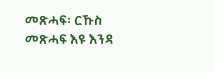መጽሓፍ፡ ርኹስ መጽሓፍ እዩ እንዳ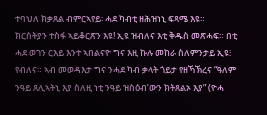ተባህለ ክቃጸል ብምርኣየይ፡ ሓደ ካብቲ ዘሕዝነኒ ፍጻሜ እዩ።
ክርስትያን ተስፋ ኣይቆርጽን እዩ! ኢዩ ዝብለና እቲ ቅዱስ መጽሓፍ። በቲ ሓደ ወገን ርእይ እንተ ኣበልናዮ ግና እዚ ኩሉ መከራ ስለምንታይ ኢዩ፧ የብለና። ኣብ መወዳእታ ግና ንሓደ ካብ ቃላት ጎይታ የዘኻኽረና “ዓለም ንዓይ ጸሊኣትኒ እያ ስለዚ ነቲ ንዓይ ዝስዕብ’ውን ክትጸልኦ እያ” (ዮሓ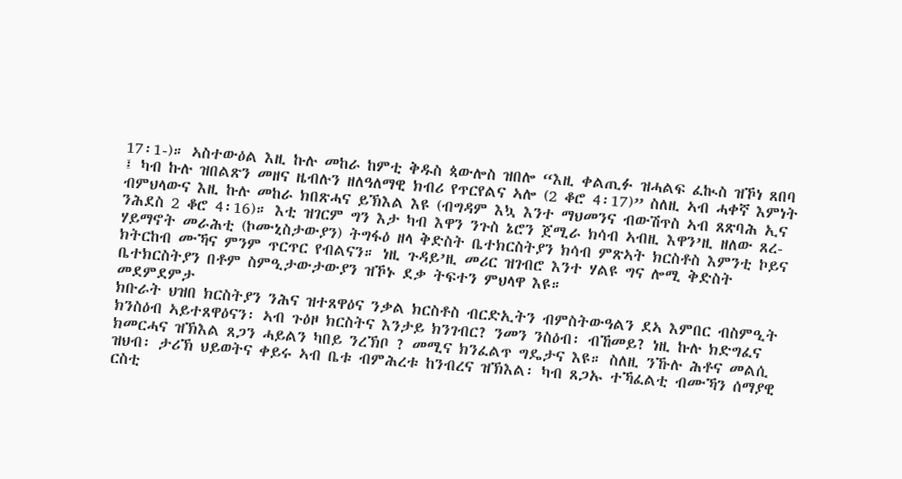17፡1-)። ኣስተውዕል እዚ ኩሉ መከራ ከምቲ ቅዱስ ጳውሎስ ዝበሎ “እዚ ቀልጢፉ ዝሓልፍ ፈኲስ ዝኾነ ጸበባ ፤ ካብ ኩሉ ዝበልጽን መዘና ዜብሉን ዘለዓለማዊ ክብሪ የጥርየልና ኣሎ (2 ቆሮ 4፡17)” ስለዚ ኣብ ሓቀኛ እምነት ብምህላውና እዚ ኩሉ መከራ ክበጽሓና ይኽእል እዩ (ብግዳም እኳ እንተ ማህመንና ብውሽጥስ ኣብ ጸጽባሕ ኢና ንሕደስ 2 ቆሮ 4፡16)። እቲ ዝገርም ግን እታ ካብ እዋን ንጉስ ኔሮን ጀሚራ ክሳብ ኣብዚ እዋን’ዚ ዘለው ጸረ-ሃይማኖት መራሕቲ (ኮሙኒስታውያን) ትግፋዕ ዘላ ቅድስት ቤተክርስትያን ክሳብ ምጽኣት ክርስቶስ እምንቲ ኮይና ክትርከብ ሙኻና ምንም ጥርጥር የብልናን። ነዚ ጉዳይ’ዚ መሪር ዝገብሮ እንተ ሃልዩ ግና ሎሚ ቅድስት ቤተክርስትያን በቶም ስምዒታውታውያን ዝኾኑ ደቃ ትፍተን ምህላዋ እዩ።
መደምደምታ
ክቡራት ህዝበ ክርስትያን ንሕና ዝተጸዋዕና ንቃል ክርስቶስ ብርድኢትን ብምስትውዓልን ደኣ እምበር ብስምዒት ክንስዕብ ኣይተጸዋዕናን፡ ኣብ ጉዕዞ ክርስትና እንታይ ክንገብር? ንመን ንስዕብ፡ ብኸመይ? ነዚ ኩሉ ክድግፈና ክመርሓና ዝኽእል ጸጋን ሓይልን ካበይ ንረኽቦ ? መሚና ክንፈልጥ ግዴታና እዩ። ስለዚ ንኹሉ ሕቶና መልሲ ዝህብ፡ ታሪኽ ህይወትና ቀይሩ ኣብ ቤቱ ብምሕረቱ ከንብረና ዝኽእል፡ ካብ ጸጋኡ ተኻፈልቲ ብሙኻን ሰማያዊ ርስቲ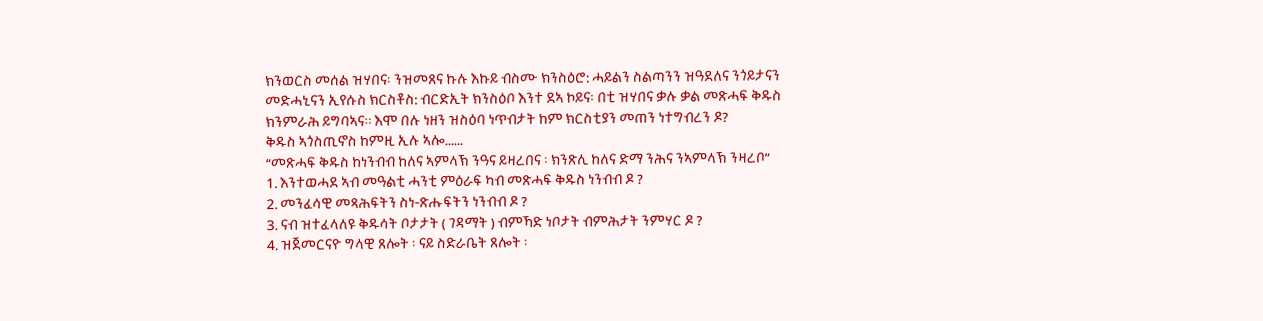ክንወርስ መሰል ዝሃበና፡ ንዝመጸና ኩሉ እኩይ ብስሙ ክንስዕሮ: ሓይልን ስልጣንን ዝዓደለና ንጎይታናን መድሓኒናን ኢየሱስ ክርስቶስ: ብርድኢት ክንስዕቦ እንተ ደኣ ኮይና፡ በቲ ዝሃበና ቃሉ ቃል መጽሓፍ ቅዱስ ክንምራሕ ይግባኣና። እሞ በሉ ነዘን ዝስዕባ ነጥብታት ከም ክርስቲያን መጠን ነተግብረን ዶ?
ቅዱስ ኣጎስጢኖስ ከምዚ ኢሉ ኣሎ......
“መጽሓፍ ቅዱስ ከነንብብ ከለና ኣምላኽ ንዓና ይዛረበና ፡ ክንጽሊ ከለና ድማ ንሕና ንኣምላኽ ንዛረቦ”
1. እንተወሓደ ኣብ መዓልቲ ሓንቲ ምዕራፍ ካብ መጽሓፍ ቅዱስ ነንብብ ዶ ?
2. መንፈሳዊ መጻሕፍትን ስነ-ጽሑፍትን ነንብብ ዶ ?
3. ናብ ዝተፈላለዩ ቅዱሳት ቦታታት ( ገዳማት ) ብምኻድ ነቦታት ብምሕታት ንምሃር ዶ ?
4. ዝጀመርናዮ ግላዊ ጸሎት ፡ ናይ ስድራቤት ጸሎት ፡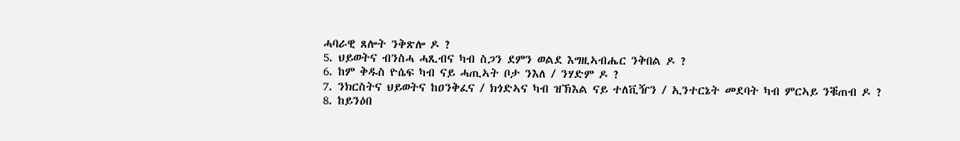ሓባራዊ ጸሎት ንቅጽሎ ዶ ?
5. ህይወትና ብንስሓ ሓጺብና ካብ ስጋን ደምን ወልደ እግዚኣብሔር ንቅበል ዶ ?
6. ከም ቅዱስ ዮሴፍ ካብ ናይ ሓጢኣት ቦታ ንእለ / ንሃድም ዶ ?
7. ንክርስትና ህይወትና ከዐንቅፈና / ክጎድኣና ካብ ዝኽእል ናይ ተለቪዥን / ኢንተርኔት መደባት ካብ ምርኣይ ንቑጠብ ዶ ?
8. ከይንዕበ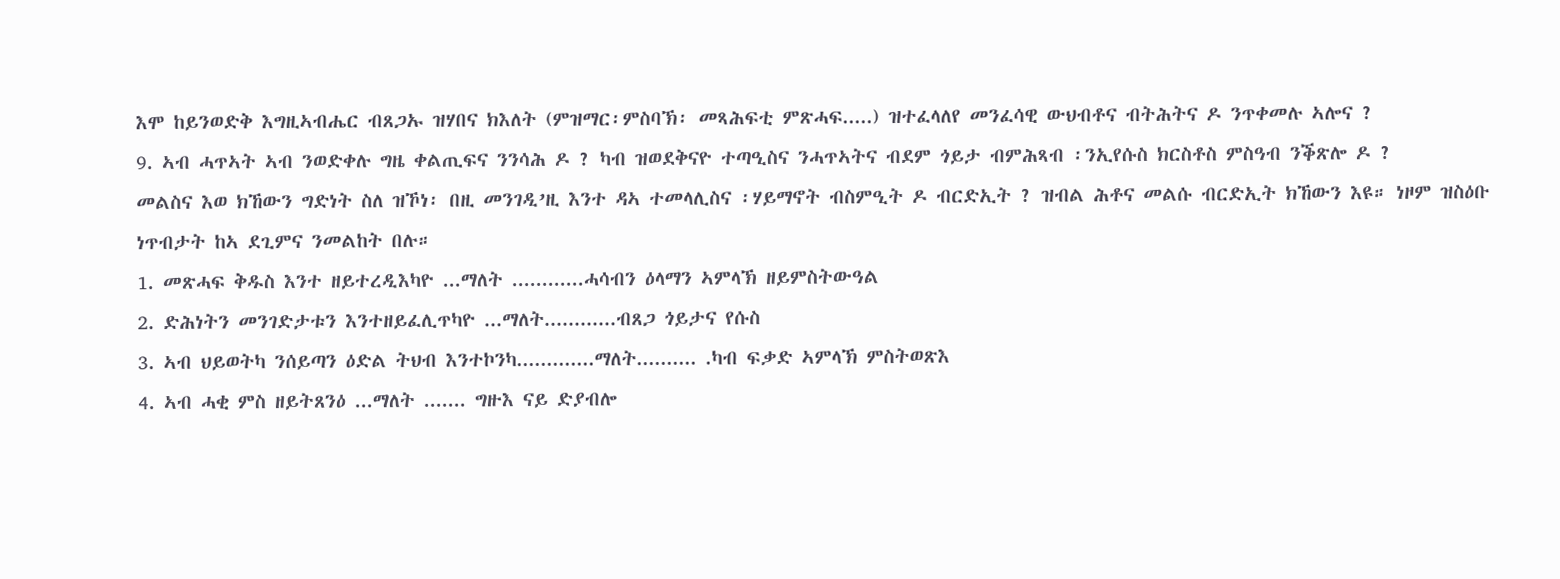እሞ ከይንወድቅ እግዚኣብሔር ብጸጋኡ ዝሃበና ክእለት (ምዝማር፡ምስባኽ፡ መጻሕፍቲ ምጽሓፍ.....) ዝተፈላለየ መንፈሳዊ ውህብቶና ብትሕትና ዶ ንጥቀመሉ ኣሎና ?
9. ኣብ ሓጥኣት ኣብ ንወድቀሉ ግዜ ቀልጢፍና ንንሳሕ ዶ ? ካብ ዝወደቅናዮ ተጣዒስና ንሓጥኣትና ብደም ጎይታ ብምሕጻብ ፡ንኢየሱስ ክርስቶስ ምስዓብ ንቕጽሎ ዶ ?
መልስና እወ ክኸውን ግድነት ስለ ዝኾነ፡ በዚ መንገዲ’ዚ እንተ ዳኣ ተመላሊስና ፡ሃይማኖት ብስምዒት ዶ ብርድኢት ? ዝብል ሕቶና መልሱ ብርድኢት ክኸውን እዩ። ነዞም ዝስዕቡ ነጥብታት ከኣ ደጊምና ንመልከት በሉ።
1. መጽሓፍ ቅዱስ እንተ ዘይተረዲእካዮ ...ማለት ............ሓሳብን ዕላማን ኣምላኽ ዘይምስትውዓል
2. ድሕነትን መንገድታቱን እንተዘይፈሊጥካዮ ...ማለት............ብጸጋ ጎይታና የሱስ
3. ኣብ ህይወትካ ንሰይጣን ዕድል ትህብ እንተኮንካ.............ማለት.......... .ካብ ፍቃድ ኣምላኽ ምስትወጽእ
4. ኣብ ሓቂ ምስ ዘይትጸንዕ ...ማለት ....... ግዙእ ናይ ድያብሎ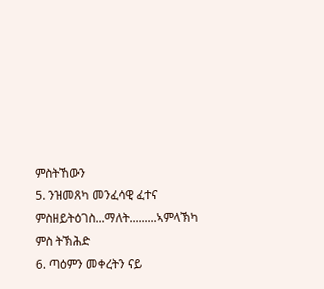ምስትኸውን
5. ንዝመጸካ መንፈሳዊ ፈተና ምስዘይትዕገስ...ማለት.........ኣምላኽካ ምስ ትኽሕድ
6. ጣዕምን መቀረትን ናይ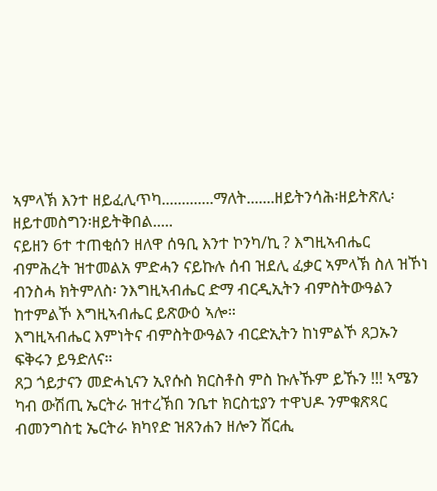ኣምላኽ እንተ ዘይፈሊጥካ.............ማለት.......ዘይትንሳሕ፡ዘይትጽሊ፡ዘይተመስግን፡ዘይትቅበል.....
ናይዘን 6ተ ተጠቂሰን ዘለዋ ሰዓቢ እንተ ኮንካ/ኪ ? እግዚኣብሔር ብምሕረት ዝተመልአ ምድሓን ናይኩሉ ሰብ ዝደሊ ፈቃር ኣምላኽ ስለ ዝኾነ ብንስሓ ክትምለስ፡ ንእግዚኣብሔር ድማ ብርዲኢትን ብምስትውዓልን ከተምልኾ እግዚኣብሔር ይጽውዕ ኣሎ።
እግዚኣብሔር እምነትና ብምስትውዓልን ብርድኢትን ከነምልኾ ጸጋኡን ፍቅሩን ይዓድለና።
ጸጋ ጎይታናን መድሓኒናን ኢየሱስ ክርስቶስ ምስ ኩሉኹም ይኹን !!! ኣሜን
ካብ ውሽጢ ኤርትራ ዝተረኽበ ንቤተ ክርስቲያን ተዋህዶ ንምቁጽጻር ብመንግስቲ ኤርትራ ክካየድ ዝጸንሐን ዘሎን ሽርሒ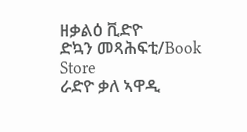ዘቃልዕ ቪድዮ
ድኳን መጻሕፍቲ/Book Store
ራድዮ ቃለ ኣዋዲ